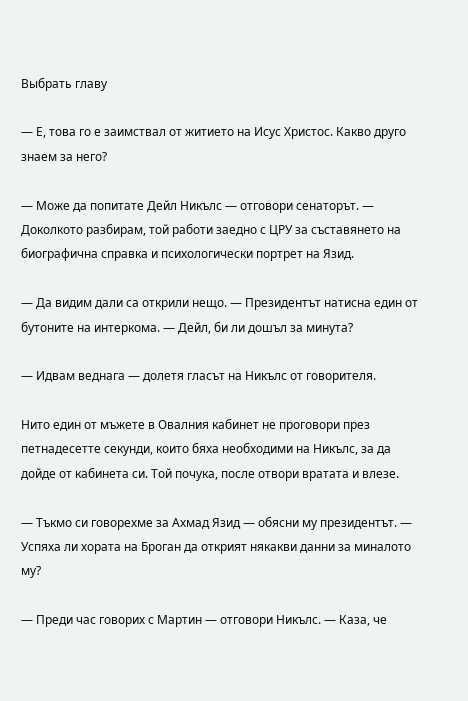Выбрать главу

— Е, това го е заимствал от житието на Исус Христос. Какво друго знаем за него?

— Може да попитате Дейл Никълс — отговори сенаторът. — Доколкото разбирам, той работи заедно с ЦРУ за съставянето на биографична справка и психологически портрет на Язид.

— Да видим дали са открили нещо. — Президентът натисна един от бутоните на интеркома. — Дейл, би ли дошъл за минута?

— Идвам веднага — долетя гласът на Никълс от говорителя.

Нито един от мъжете в Овалния кабинет не проговори през петнадесетте секунди, които бяха необходими на Никълс, за да дойде от кабинета си. Той почука, после отвори вратата и влезе.

— Тъкмо си говорехме за Ахмад Язид — обясни му президентът. — Успяха ли хората на Броган да открият някакви данни за миналото му?

— Преди час говорих с Мартин — отговори Никълс. — Каза, че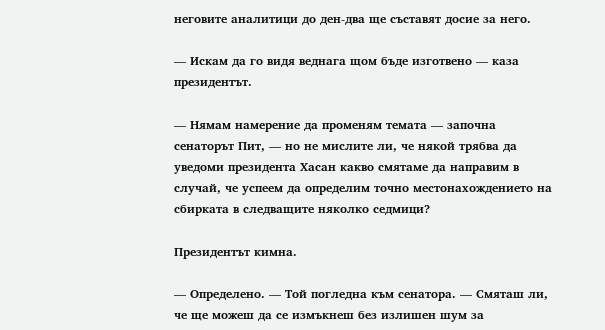неговите аналитици до ден-два ще съставят досие за него.

— Искам да го видя веднага щом бъде изготвено — каза президентът.

— Нямам намерение да променям темата — започна сенаторът Пит, — но не мислите ли, че някой трябва да уведоми президента Хасан какво смятаме да направим в случай, че успеем да определим точно местонахождението на сбирката в следващите няколко седмици?

Президентът кимна.

— Определено. — Той погледна към сенатора. — Смяташ ли, че ще можеш да се измъкнеш без излишен шум за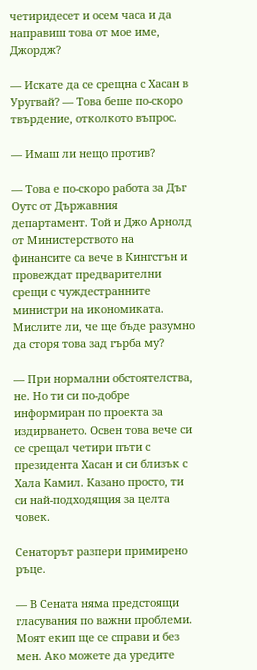четиридесет и осем часа и да направиш това от мое име, Джордж?

— Искате да се срещна с Хасан в Уругвай? — Това беше по-скоро твърдение, отколкото въпрос.

— Имаш ли нещо против?

— Това е по-скоро работа за Дъг Оутс от Държавния департамент. Той и Джо Арнолд от Министерството на финансите са вече в Кингстън и провеждат предварителни срещи с чуждестранните министри на икономиката. Мислите ли, че ще бъде разумно да сторя това зад гърба му?

— При нормални обстоятелства, не. Но ти си по-добре информиран по проекта за издирването. Освен това вече си се срещал четири пъти с президента Хасан и си близък с Хала Камил. Казано просто, ти си най-подходящия за целта човек.

Сенаторът разпери примирено ръце.

— В Сената няма предстоящи гласувания по важни проблеми. Моят екип ще се справи и без мен. Ако можете да уредите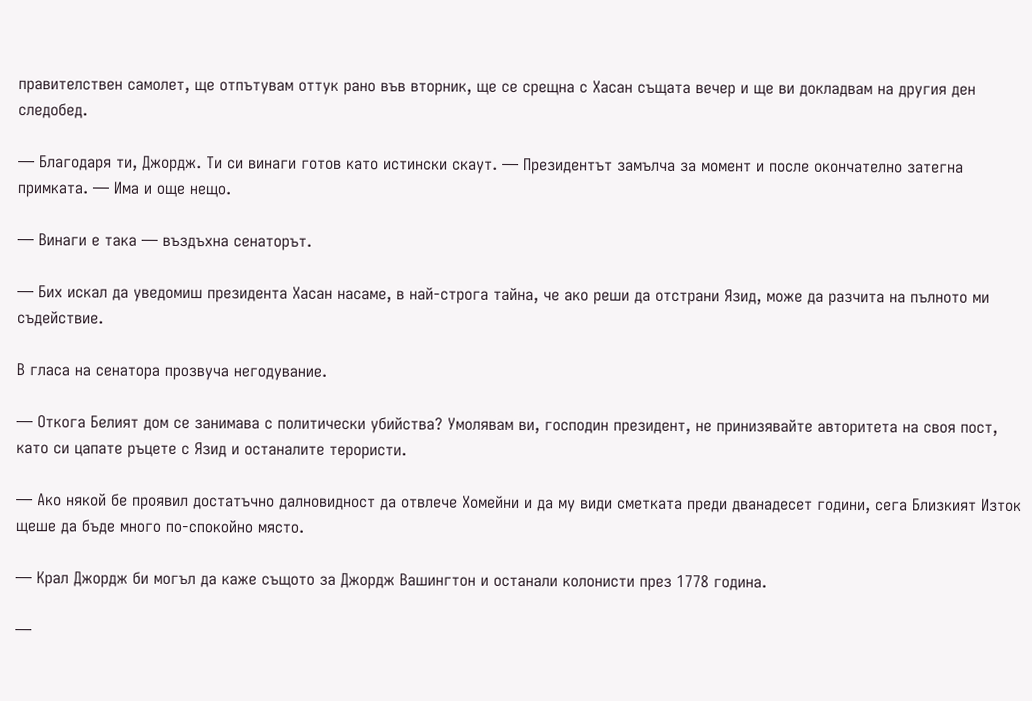правителствен самолет, ще отпътувам оттук рано във вторник, ще се срещна с Хасан същата вечер и ще ви докладвам на другия ден следобед.

— Благодаря ти, Джордж. Ти си винаги готов като истински скаут. — Президентът замълча за момент и после окончателно затегна примката. — Има и още нещо.

— Винаги е така — въздъхна сенаторът.

— Бих искал да уведомиш президента Хасан насаме, в най-строга тайна, че ако реши да отстрани Язид, може да разчита на пълното ми съдействие.

В гласа на сенатора прозвуча негодувание.

— Откога Белият дом се занимава с политически убийства? Умолявам ви, господин президент, не принизявайте авторитета на своя пост, като си цапате ръцете с Язид и останалите терористи.

— Ако някой бе проявил достатъчно далновидност да отвлече Хомейни и да му види сметката преди дванадесет години, сега Близкият Изток щеше да бъде много по-спокойно място.

— Крал Джордж би могъл да каже същото за Джордж Вашингтон и останали колонисти през 1778 година.

—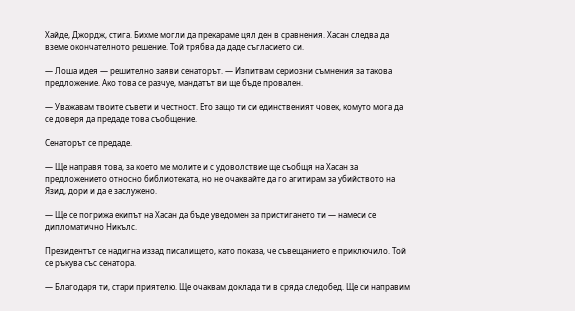Хайде, Джордж, стига. Бихме могли да прекараме цял ден в сравнения. Хасан следва да вземе окончателното решение. Той трябва да даде съгласието си.

— Лоша идея — решително заяви сенаторът. — Изпитвам сериозни съмнения за такова предложение. Ако това се разчуе, мандатът ви ще бъде провален.

— Уважавам твоите съвети и честност. Ето защо ти си единственият човек, комуто мога да се доверя да предаде това съобщение.

Сенаторът се предаде.

— Ще направя това, за което ме молите и с удоволствие ще съобщя на Хасан за предложението относно библиотеката, но не очаквайте да го агитирам за убийството на Язид, дори и да е заслужено.

— Ще се погрижа екипът на Хасан да бъде уведомен за пристигането ти — намеси се дипломатично Никълс.

Президентът се надигна иззад писалището, като показа, че съвещанието е приключило. Той се ръкува със сенатора.

— Благодаря ти, стари приятелю. Ще очаквам доклада ти в сряда следобед. Ще си направим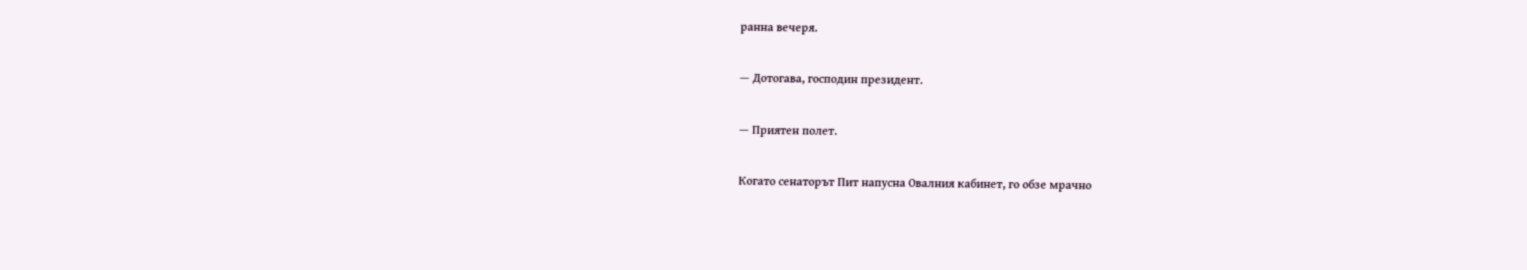ранна вечеря.

— Дотогава, господин президент.

— Приятен полет.

Когато сенаторът Пит напусна Овалния кабинет, го обзе мрачно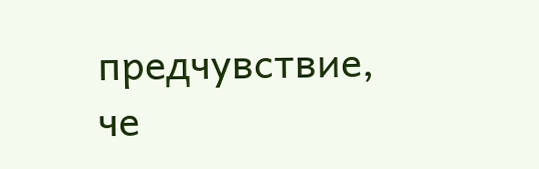предчувствие, че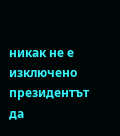никак не е изключено президентът да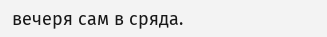вечеря сам в сряда.